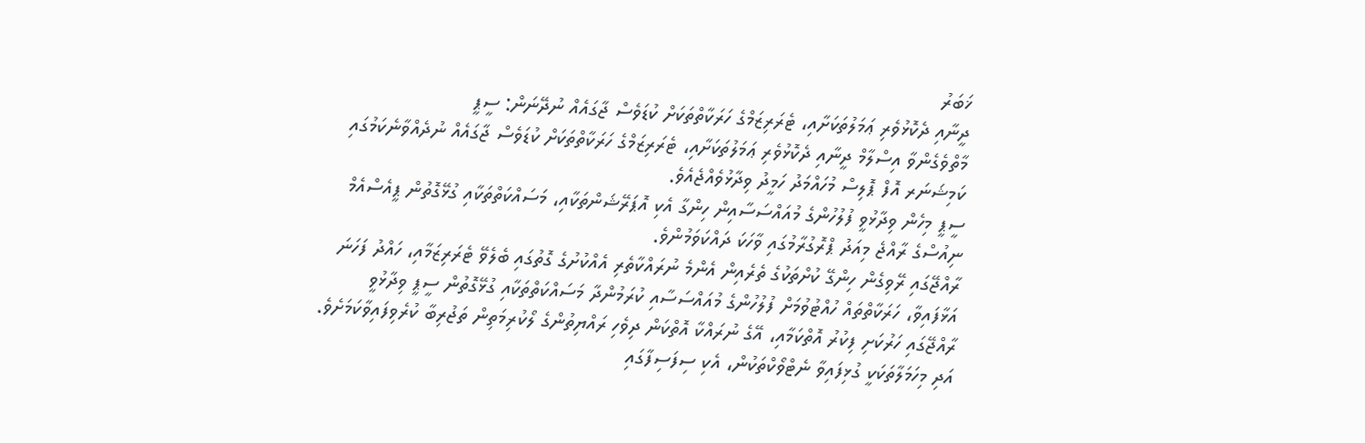ޚަބަރު
ދީނާއި ދެކޮޅުވެރި ޢަމަލުތަކަށާއި، ޓެރަރިޒަމްގެ ހަރަކާތްތަކަށް ކުޑަވެސް ޖާގައެއް ނުދޭނަން: ސީޕީ
މާތްވެގެންވާ އިސްލާމް ދީނާއި ދެކޮޅުވެރި ޢަމަލުތަކަށާއި، ޓެރަރިޒަމްގެ ހަރަކާތްތަކަށް ކުޑަވެސް ޖާގައެއް ނުދެއްވާނެކަމުގައި ކަމިޝަނަރ އޮފް ޕޮލިސް މުހައްމަދު ހަމީދު ވިދާޅުވެއްޖެއެވެ.
ސީޕީ މިހެން ވިދާޅުވީ ފުލުހުންގެ މުއައްސަސާއިން ހިންގާ އެކި އޮޕަރޭޝަންތަކާއި، މަސައްކަތްތަކާއި ގުޅޭގޮތުން ޕީއެސްއެމް ނިއުސްގެ ރާއްޖެ މިއަދު ޕްރޮގުރާމުގައި ވާހަކަ ދައްކަވަމުންވެ.
ރާއްޖޭގައި ރޭވިގެން ހިންގޭ ކުށްތަކުގެ ތެރެއިން އެންމެ ނުރައްކާތެރި އެއްކުށުގެ ގޮތުގައި ބެލެވޭ ޓެރަރިޒަމާއި، ހައްދު ފަހަނަ އަޅާފައިވާ، ހަރަކާތްތައް ހުއްޓުވުމަށް ފުލުހުންގެ މުއައްސަސާއި ކުރަމުންދާ މަސައްކަތްތަކާއި ގުޅޭގޮތުން ސީޕީ ވިދާޅުވީ ރާއްޖޭގައި ހަރުކަށި ފިކުރު އޮތްކަމާއި، އޭގެ ނުރައްކާ އޮތްކަން ދިވެހި ރައްޔިތުންގެ ލޯކުރިމަތިން ތަޖުރިބާ ކުރެވިފައިވާކަމަށެވެ. އަދި މިހަމަލާތަކަކީ ގުޅިފައިވާ ނެޓްވޯކްތަކުން، އެކި ސިފަސިފާގައި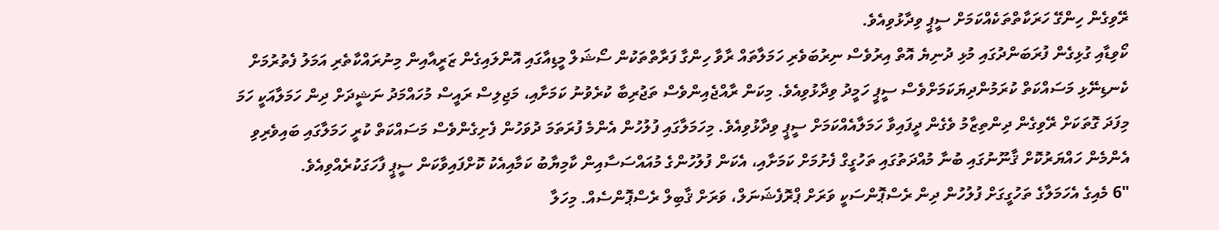ރޭވިގެން ހިންގޭ ހަރަކާތްތަކެއްކަމަށް ސީޕީ ވިދާޅުވިއެވެ.
ކޯވިޑާއި ގުޅިގެން ފުރަބަންދުގައި މުޅި ދުނިޔެ އޮތް އިރުވެސް ނިރުބަވެރި ހަމަލާތައް ރާވާ ހިންގާ ފަރާތްތަކުން ސޯޝަލް މީޑިއާގައި އޮންލައިގެން ޒަރީއާއިން މިނުރައްކާތެރި އަމަލު ފެތުރުމަށް ކެނޑިނޭޅި މަސައްކަތް ކުރަމުންދިޔަކަމަށްވެސް ސީޕީ ހަމީދު ވިދާޅުވިއެވެ. މިކަން ރާއްޖެއިންވެސް ތަޖުރިބާ ކުރެވުނު ކަމަށާއި، މަޖިލިސް ރައީސް މުހައްމަދު ނަޝީދަށް ދިން ހަމަލާއަކީ ހަމަ މިފަދަ ގޮތަކަށް ރޭވިގެން ދިންތިޒާމު ވެގެން ދީފައިވާ ހަމަލާއެއްކަމަށް ސީޕީ ވިދާޅުވިއެވެ. މިހަމަލާގައި ފުލުހުން އެންމެ ފުރަތަމަ ދުވަހުން ފެށިގެންވެސް މަސައްކަތް ކުރީ ހަމަލާގައި ބައިވެރިވި އެންމެން ހައްޔަރުކޮށް ޤާނޫނުގައި ބުނާ މުއްދަތުގައި ތަހުގީގް ފެށުމަށް ކަމަށާއި، އެކަން ފުލުހުންގެ މުއައްސަސާއިން ކާމިޔާބު ކަމާއިއެކު ކޮށްފައިވާކަން ސީޕީ ފާހަގަކުރެއްވިއެވެ.
"6 މެއިގެ އެހަމަލާގެ ތަހުގީގަށް ފުލުހުން ދިން ރެސްޕޮންސަކީ ވަރަށް ޕްރޮފެޝަނަލް، ވަރަށް ޤާބިލް ރެސްޕޮންސެއް. މިހަލާ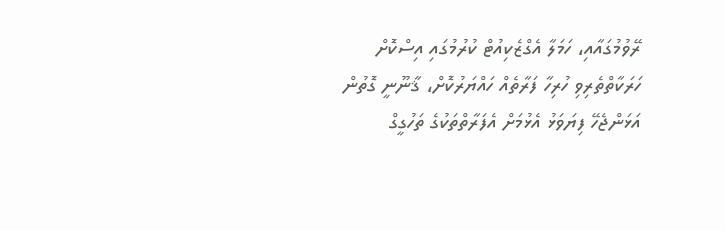ރޭވުމުގައާއި، ހަމަލާ އެގްޒެކިއުޓް ކުރުމުގައި އިސްކޮށް ހަރަކާތްތެރިވި ހުރިހާ ފަރާތެއް ހައްޔަރުކޮށް، ޤާނޫނީ ގޮތުން އަޅަންޖެހޭ ފިޔަވަޅު އެޅުމަށް އެފަރާތްތަކުގެ ތަހުގީގް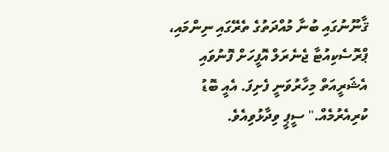ޤާނޫނުގައި ބުނާ މުއްދަތުގެ ތެރޭގައި ނިންމައި، ޕްރޮސެކިއުޓާ ޖެނެރަލް އޮފީހަށް ފޮނުވައި އެޝަރީއަތް މިހާރުވަނީ ފެށިފަ. އެއީ ބޮޑު ކުރިއެރުމެއް." ސީޕީ ވިދާޅުވިއެވެ.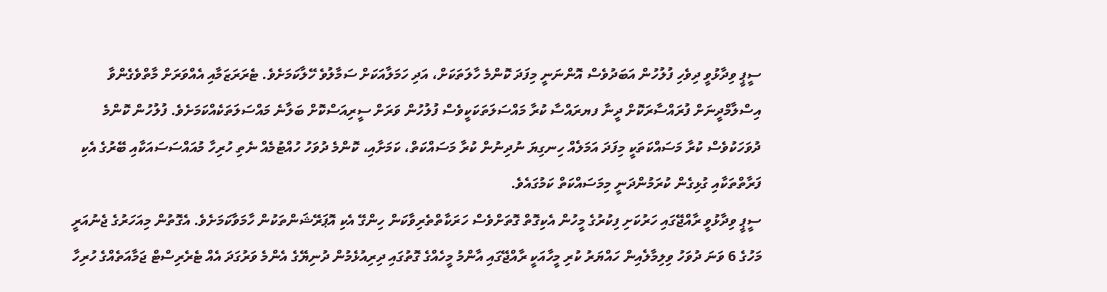ސީޕީ ވިދާޅުވީ ދިވެހި ފުލުހުން އަބަދުވެސް އޮންނަނީ މިފަދަ ކޮންމެ ހާލަތަކަށް، އަދި ހަމަލާއަކަށް ސަމާލުވެ ހޭލާކަމަށެވެ. ޓެރަރަޒަމާއި އެއްވަރަށް މާތްވެގެންވާ އިސްލާމްދީނަށް ފުރައްސާރަކޮށް ދީނާ ފޔރައްސާ ކުރާ މައްސަލަތަކަކީވެސް ފުލުހުން ވަރަށް ސީރިއަސްކޮށް ބަލާނެ މައްސަލަތަކެއްކަމަށެވެ. ފުލުހުން ކޮންމެ ދުވަހަކުވެސް ކުރާ މަސައްކަތަކީ މިފަދަ އަމަލެއް ހިނގިޔަ ނުދިނުން ކުރާ މަސައްކަތް، ކަމަށާއި، ކޮންމެ ދުވަހު ހުއްޓުމެއް ނެތި ހުރިހާ މުއައްސަސައަކާއި ބޭރުގެ އެކި ފަރާތްތަކާއި ގުޅިގެން ކުރަމުންދަނީ މިމަސައްކަތް ކަމުގައެވެ.
ސީޕީ ވިދާޅުވީ ރާއްޖޭގައި ހަރުކަށި ފިކުރުގެ މީހުން އެކިގޮތް ގޮތަށްވެސް ހަރަކާތްތެރިވާކަން ހިންގޭ އެކި އޮޕަރޭޝަންތަކުން ހާމަވާކަމަށެވެ. އެގޮތުން މިއަހަރުގެ ޖެނުއަރީ މަހުގެ 6 ވަނަ ދުވަހު ވިލިމާލެއިން ހައްޔަރު ކުރި މީހާއަކީ ރާއްޖޭގައި އާންމު މީހެއްގެ ގޮތުގައި ދިރިއުޅެމުން ދުނިޔޭގެ އެންމެ ވަރުގަދަ އެއް ޓެރެރިސްޓް ޖަމާއަތެއްގެ ހުރިހާ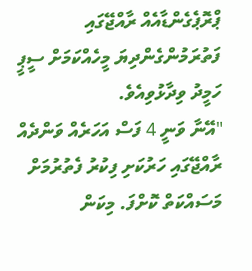ޕްރޮޕެގެންޑާއެއް ރާއްޖޭގައި ފަތުރަމުންގެންދިޔަ މީހެއްކަމަށް ސީޕީ ހަމީދު ވިދާޅުވިއެވެ.
"އޭނާ ވަނީ 4 ފަސް އަހަރެއް ވަންދެއް ރާއްޖޭގައި ހަރުކަށި ފިކުރު ފެތުރުމަށް މަސައްކަތް ކޮށްފަ. މިކަން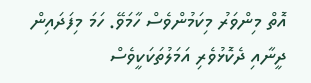އޮތް މިންވަރު މިކަމުންވެސް ހާމަވޭ. ހަމަ މިފަދައިން ދީނާއި ދެކޮޅުވެރި އަމަލުތަކަކީވެސް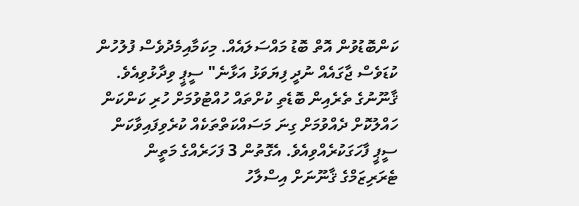ކަންބޮޑުވުން އޮތް ބޮޑު މައްސަލައެއް. މިކަމާއިމެދުވެސް ފުލުހުން ކުޑަވެސް ޖާގައެއް ނުދީ ފިޔަވަޅު އަޅާނެ" ސީޕީ ވިދާޅުވިއެވެ.
ޤާނޫނުގެ ތެރެއިން ބޮޑެތި ކުށްތައް ހުއްޓުވުމަށް ހުރި ކަންކަން ހައްލުކޮށް ދެއްވުމަށް ގިނަ މަސައްކަތްތަކެއް ކުރެވިފައިވާކަން ސީޕީ ފާހަގަކުރެއްވިއެވެ. އެގޮތުން 3 ފަހަރެއްގެ މަތީން ޓެރަރިޒަމްގެ ޤާނޫނަށް އިސްލާހު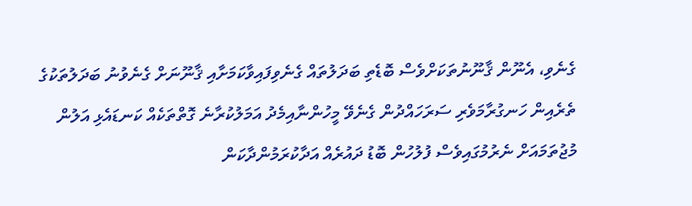ގެނެވި، އެނޫން ޤާނޫނުތަކަށްވެސް ބޮޑެތި ބަދަލުތައް ގެނެވިފައިވާކަމަށާއި ޤާނޫނަށް ގެނެވުނު ބަދަލުތަކުގެ ތެރެއިން ހަނގުރާމަވެރި ސަރަހައްދުން ގެނެވޭ މީހުންނާއިމެދު އަމަލުކުރާނެ ގޮތްތަކެއް ކަނޑައެޅި އަލުން މުޖުތަމައަށް ނެރުމުގައިވެސް ފުލުހުން ބޮޑު ދައުރެއް އަދާކުރަމުންދާކަން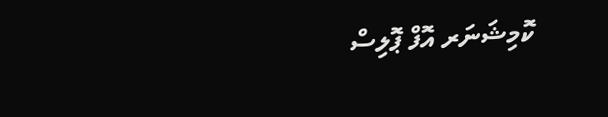ކޮމިޝަނަރ އޮފް ޕޮލިސް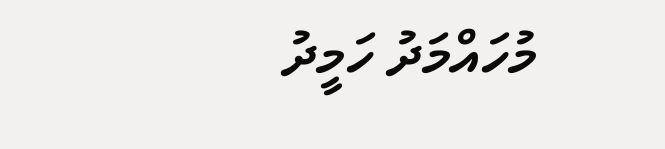މުހައްމަދު ހަމީދު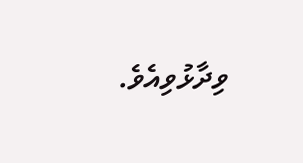ވިދާޅުވިއެވެ.